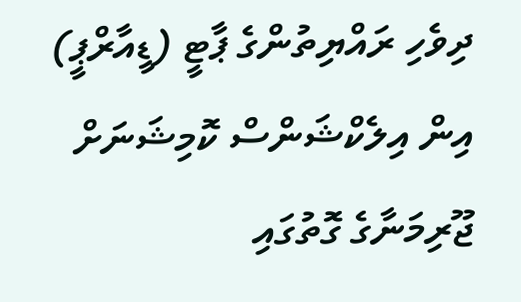ދިވެހި ރައްޔިތުންގެ ޕާޓީ (ޑީއާރްޕީ) އިން އިލެކްޝަންސް ކޮމިޝަނަށް ޖޫރިމަނާގެ ގޮތުގައި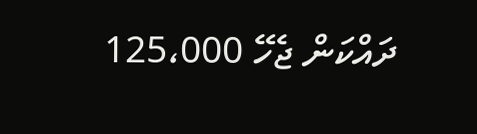ދައްކަން ޖެހޭ 125،000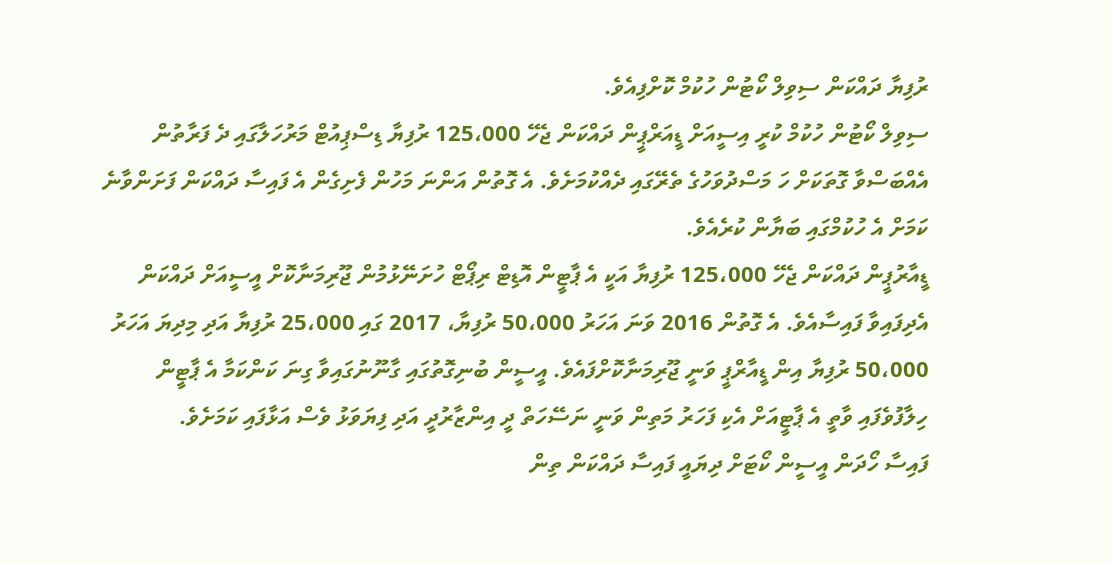ރުފިޔާ ދައްކަން ސިވިލް ކޯޓުން ހުކުމް ކޮށްފިއެވެ.
ސިވިލް ކޯޓުން ހުކުމް ކުރީ އިސީއަށް ޑީއަރްޕީން ދައްކަން ޖެހޭ 125،000 ރުފިޔާ ޑިސްޕިއުޓް މަރުހަލާގައި ދެ ފަރާތުން އެއްބަސްވާ ގޮތަކަށް ހަ މަސްދުވަހުގެ ތެރޭގައި ދެއްކުމަށެވެ. އެ ގޮތުން އަންނަ މަހުން ފެށިގެން އެ ފައިސާ ދައްކަން ފަށަންވާނެ ކަމަށް އެ ހުކުމްގައި ބަޔާން ކުރެއެވެ.
ޑީއާރުޕީން ދައްކަން ޖެހޭ 125،000 ރުފިޔާ އަކީ އެ ޕާޓީން އޮޑިޓް ރިޕޯޓް ހުށަނޭޅުމުން ޖޫރިމަނާކޮށް އީސީއަށް ދައްކަން އެދިފައިވާ ފައިސާއެވެ. އެ ގޮތުން 2016 ވަނަ އަހަރު 50،000 ރުފިޔާ، 2017 ގައި 25،000 ރުފިޔާ އަދި މިދިޔަ އަހަރު 50،000 ރުފިޔާ އިން ޑީއާރްޕީ ވަނީ ޖޫރިމަނާކޮށްފައެވެ. އީސީން ބުނިގޮތުގައި ގާނޫނުގައިވާ ގިނަ ކަންކަމާ އެ ޕާޓީން ހިލާފުވެފައި ވާތީ އެ ޕާޓީއަށް އެކި ފަހަރު މަތިން ވަނީ ނަސޭހަތް ދީ އިންޒާރުދީ އަދި ފިޔަވަޅު ވެސް އަޅާފައި ކަމަށެވެ.
ފައިސާ ހޯދަން އީސީން ކޯޓަށް ދިޔައީ ފައިސާ ދައްކަން ތިން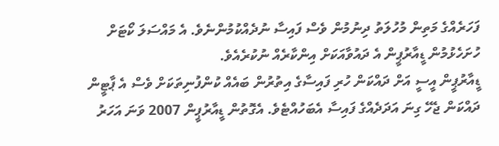ފަހަރެއްގެ މަތިން މުހުލަތު ދިނުމުން ވެސް ފައިސާ ނުދެއްކުމުންނެވެ. އެ މައްސަލަ ކޯޓަށް ހުށަހެޅުމުން ޑީއާރުޕީން އެ ދައުވާއަކަށް އިންކާރެއް ނުކުރެއެވެ.
ޑީއާރުޕީން އީސީ އަށް ދައްކަން ހުރި ފައިސާގެ އިތުރުން ބައެއް ކުންފުނިތަކަށް ވެސް އެ ޕާޓީން ދައްކަން ޖެހޭ ގިނަ އަދަދެއްގެ ފައިސާ އެބަހުއްޓެވެ. އެގޮތުން ޑީއާރުޕީން 2007 ވަނަ އަހަރު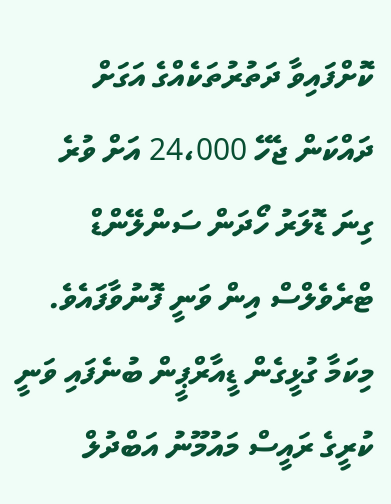ކޮށްފައިވާ ދަތުރުތަކެއްގެ އަގަށް ދައްކަން ޖެހޭ 24،000 އަށް ވުރެ ގިނަ ޑޮލަރު ހޯދަން ސަންލޭންޑް ޓްރެވެލްސް އިން ވަނީ ފޮނުވާފައެވެ. މިކަމާ ގުޅީގެން ޑީއާރްޕީން ބުނެފައި ވަނީ ކުރީގެ ރައީސް މައުމޫނު އަބްދުލް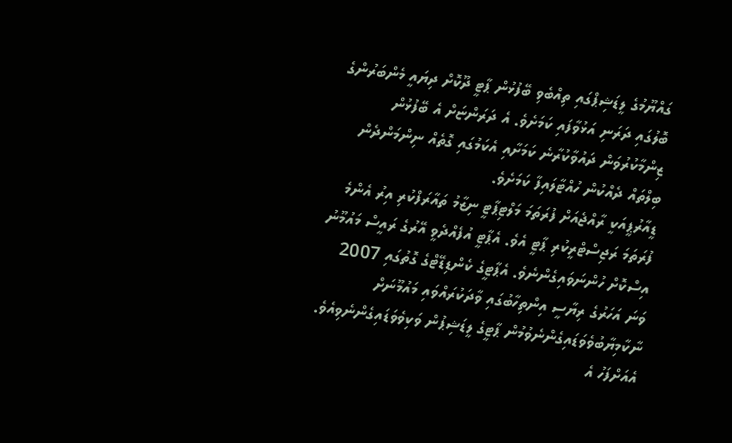ގައްޔޫމުގެ ލީޑަޝިޕްގައި ތިއްބެވި ބޭފުޅުން ޕާޓީ ދޫކޮށް ދިޔައީ މެންބަރުންގެ ބޮލުގައި ދަރަނި އަޅުވާފައި ކަމަށެވެ. އެ ދަރަންޏަށް އެ ބޭފުޅުން ޒިންމާކުރުވަން ދައުވާކުރާނެ ކަމަށާއި އެކަމުގައި ގޮތެއް ނިންމަންދެން ބިލްތައް ދެއްކުން ހުއްޓާލައިފާ ކަމަށެވެ.
ޑީއާރުޕީއަކީ ރާއްޖެއަށް ފުރަތަމަ މަލްޓިޕާޓީ ނިޒާމު ތައާރަފްކުރި އިރު އެންމެ ފުރަތަމަ ރަޖިސްޓްރީކުރި ޕާޓީ އެވެ. އެޕާޓީ އުފެއްދެވީ އޭރުގެ ރައީސް މައުމޫނު އިސްކޮށް ހުންނަވައިގެންނެވެ. އެޕާޓީގެ ކެންޑިޑޭޓްގެ ގޮތުގައި 2007 ވަނަ އަހަރުގެ ރިޔާސީ އިންތިހާބުގައި ވާދަކުރައްވައި މައުމޫނަށް ނާކާމިޔާބުވެވަޑައިގެންނެވުމުން ޕާޓީގެ ލީޑަޝިޕުން ވަކިވެވަޑައިގެންނެވިއެވެ.
އެއަށްފަހު އެ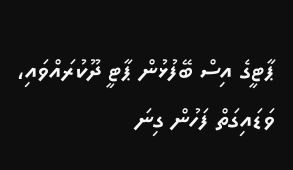ޕާޓީގެ އިސް ބޭފުޅުން ޕާޓީ ދޫކުރައްވައި، ވަޑައިގަތް ފަހުން ގިނަ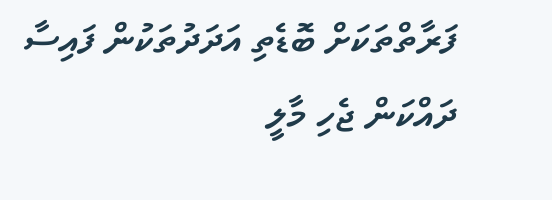ފަރާތްތަކަށް ބޮޑެތި އަދަދުތަކުން ފައިސާ ދައްކަން ޖެހި މާލީ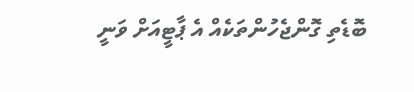ބޮޑެތި ގޮންޖެހުންތަކެއް އެ ޕާޓީއަށް ވަނީ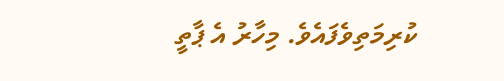ކުރިމަތިވެފައެވެ. މިހާރު އެ ޕާތީ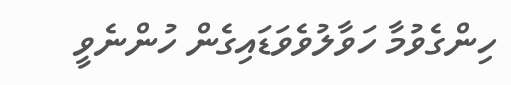ހިންގެވުމާ ހަވާލުވެވަޑައިގެން ހުންނެވީ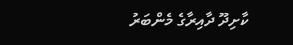ކާށިދޫ ދާއިރާގެ މެންބަރު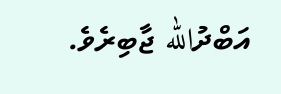އަބްދުالله ޖާބިރެވެ.